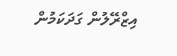އިޒްރޭލުން ގަދަކަމުން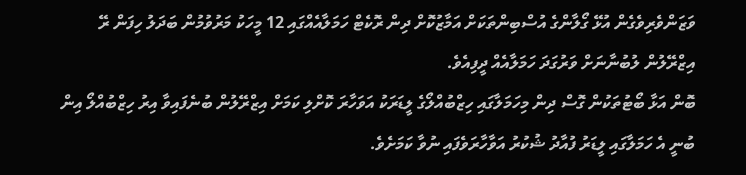ވަޒަންވެރިވެގެން އުޅޭ ގޯލާންގެ އުސްބިންތަކަށް އަމާޒުކޮށް ދިން ރޮކެޓް ހަމަލާއެއްގައި 12 މީހަކު މަރުވުމުން ބަދަލު ހިފަން ރޭ އިޒްރޭލުން ލުބުނާނަށް ވަރުގަދަ ހަމަލާއެއް ދީފިއެވެ.
ބޮން އަޅާ ބޯޓުތަކުން ގޮސް ދިން މިހަމަލާގައި ހިޒްބުއްލޯގެ ލީޑަރަކު އަވަހާރަ ކޮށްލި ކަމަށް އިޒްރޭލުން ބުނެފައިވާ އިރު ހިޒްބުއްލޯ އިން ބުނީ އެ ހަމަލާގައި ލީޑަރު ފުއާދު ޝުކުރު އަވާހާރަވެފައި ނުވާ ކަމަށެވެ.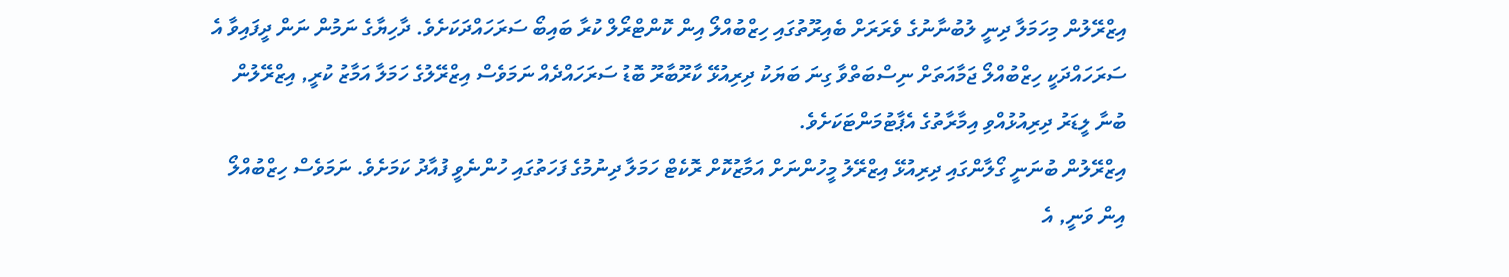އިޒްރޭލުން މިހަމަލާ ދިނީ ލުބުނާނުގެ ވެރަރަށް ބެއިރޫތުގައި ހިޒްބުއްލޯ އިން ކޮންޓްރޯލް ކުރާ ބައިބޯ ސަރަހައްދަކަށެވެ. ދާހިޔާގެ ނަމުން ނަން ދީފައިވާ އެ ސަރަހައްދަކީ ހިޒްބުއްލޯ ޖަމާއަތަށް ނިސްބަތްވާ ގިނަ ބަޔަކު ދިރިއުޅޭ ކާރޫބާރޫ ބޮޑު ސަރަހައްދެއް ނަމަވެސް އިޒްރޭލުގެ ހަމަލާ އަމާޒު ކުރީ, އިޒްރޭލުން ބުނާ ލީޑަރު ދިރިއުޅުއްވި އިމާރާތުގެ އެޕާޓުމަންޓަކަށެވެ.
އިޒްރޭލުން ބުނަނީ ގޯލާންގައި ދިރިއުޅޭ އިޒްރޭލު މީހުންނަށް އަމާޒުކޮށް ރޮކެޓް ހަމަލާ ދިނުމުގެ ފަހަތުގައި ހުންނެވީ ފުއާދު ކަމަށެވެ. ނަމަވެސް ހިޒްބުއްލޯ އިން ވަނީ, އެ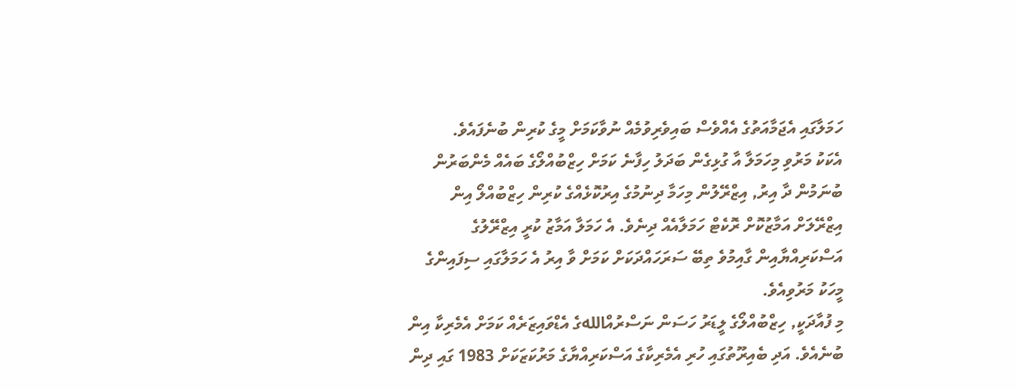ހަމަލާގައި އެޖަމާއަތުގެ އެއްވެސް ބައިވެރިވުމެއް ނުވާކަމަށް މީގެ ކުރިން ބުނެފައެވެ.
އެކަކު މަރުވި މިހަމަލާ އާ ގުޅިގެން ބަދަލު ހިފާނެ ކަމަށް ހިޒްބުއްލޯގެ ބައެއް މެންބަރުން ބުނަމުން ދާ އިރު, އިޒްރޭލުން މިހަމާ ދިނުމުގެ އިރުކޮޅެއްގެ ކުރިން ހިޒްބުއްލޯ އިން އިޒްރޭލަށް އަމާޒުކޮށް ރޮކެޓް ހަމަލާއެއް ދިނެވެ. އެ ހަމަލާ އަމާޒު ކުރީ އިޒްރޭލުގެ އަސްކަރިއްޔާއިން ގާއިމުވެ ތިބޭ ސަރަހައްދަކަށް ކަމަށް ވާ އިރު އެ ހަމަލާގައި ސިފައިންގެ މީހަކު މަރުވިއެވެ.
މި ފުއާދަކީ, ހިޒްބުއްލޯގެ ލީޑަރު ހަސަން ނަސްރުއްاللهގެ އެޑްވައިޒަރެއް ކަމަށް އެމެރިކާ އިން ބުނެއެވެ. އަދި ބެއިރޫތުގައި ހުރި އެމެރިކާގެ އަސްކަރިއްޔާގެ މަރުކަޒަކަށް 1983 ގައި ދިން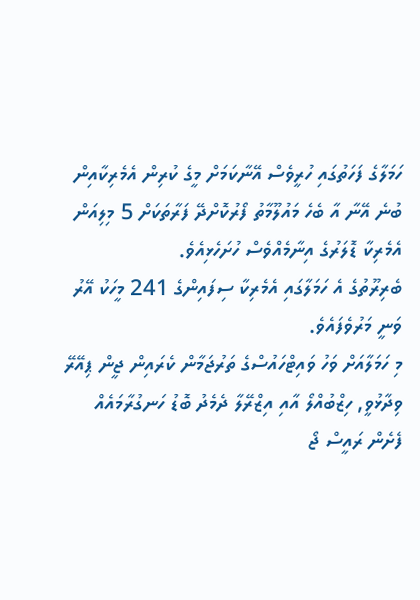ހަމަލާގެ ފަހަތުގައި ހުރީވެސް އޭނާކަމަށް މީގެ ކުރިން އެމެރިކާއިން ބުނެ އޭނާ އާ ބެހެ މައުލޫމާތު ފޯރުކޮށްދޭ ފަރާތަކަށް 5 މިލިއަން އެމެރިކާ ޑޮލަރުގެ އިނާމެއްވެސް ހުށަހެޅިއެވެ.
ބެރިރޫތުގެ އެ ހަމަލާގައި އެމެރިކާ ސިފައިންގެ 241 މީހަކު އޭރު ވަނީ މަރުވެފައެވެ.
މި ހަމަލާއަށް ވަހު ވައިޓްހައުސްގެ ތަރުޖަމާން ކެރައިން ޖީން ޕިއޭރޭ ވިދާޅުވީ, ހިޒްބުއްލޯ އާއި އިޒްރޭލާ ދެމެދު ބޮޑު ހަނގުރާމައެއް ފެށެން ރައީސް ޖޯ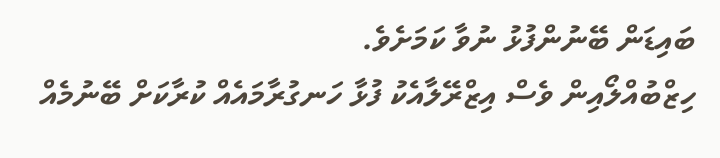ބައިޑަން ބޭނުންފުޅު ނުވާ ކަމަށެވެ.
ހިޒްބުއްލޯއިން ވެސް އިޒްރޭލާއެކު ފުޅާ ހަނގުރާމައެއް ކުރާކަށް ބޭނުމެއް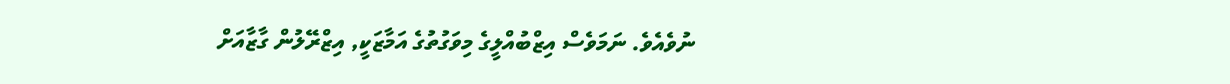ނުވެއެވެ. ނަމަވެސް އިޒްބުއްލީގެ މިވަގުތުގެ އަމާޒަކީ, އިޒްރޭލުން ގާޒާއަށް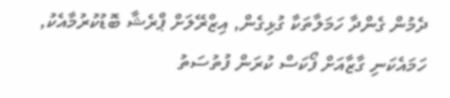ދެމުން ގެންދާ ހަމަލާތަކާ ގުޅިގެން, އިޒްރޭލަށް ޕްރެޝާ ބޮޑުކުރުމާއެކު, ހަމައެކަނި ގާޒާއަށް ފޯކަސް ކުރަން ފުތުސަތު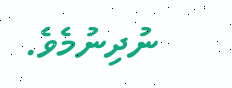ނުދިނުމެވެ.